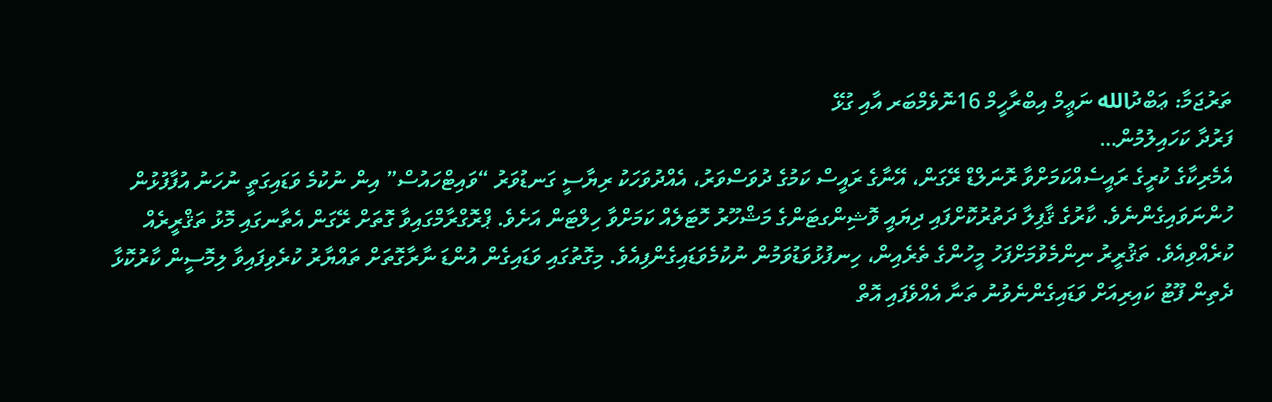ތަރުޖަމާ: ޢަބްދުالله ނަޢީމް އިބްރާހީމް 16ނޮވެމްބަރ އާއި ގުޅޭ
ފަރުދާ ކަހައިލުމުން…
އެމެރިކާގެ ކުރީގެ ރައީސެއްކަމަށްވާ ރޮނަލްޑް ރޭގަން، އޭނާގެ ރައީސް ކަމުގެ ދުވަސްވަރު، އެއްދުވަހަކު ރިޔާސީ ގަނޑުވަރު “ވައިޓްހައުސް” އިން ނުކުމެ ވަޑައިގަތީ ނުހަނު އުފާފުޅުން ހުންނަވައިގެންނެވެ. ކާރުގެ ޤާފިލާ ދަތުރުކޮށްފައި ދިޔައީ ވޮޝިންގޓަންގެ މަޝްހޫރު ހޮޓަލެއް ކަމަށްވާ ހިލްޓަން އަށެވެ. ޕްރޮގްރާމްގައިވާ ގޮތަށް ރޭގަން އެތާނގައި މޮޅު ތަޤްރީރެއް ކުރެއްވިއެވެ. ތަޤުރީރު ނިންމެވުމަށްފަހު މީހުންގެ ތެރެއިން، ހިނފުޅުވަޑުވަމުން ނުކުމެވަޑައިގެންފިއެވެ. މިގޮތުގައި ވަޑައިގެން އުންޑަ ނާރާގޮތަށް ތައްޔާރު ކުރެވިފައިވާ ލިމޮސީން ކާރުކޮޅާ ދެތިން ފޫޓު ކައިރިއަށް ވަޑައިގެންނެވުނު ތަނާ އެއްވެފައި އޮތް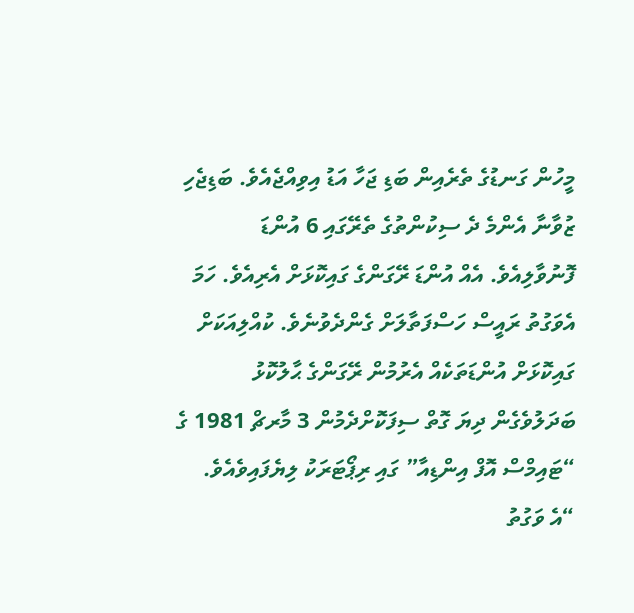މީހުން ގަނޑުގެ ތެރެއިން ބަޑި ޖަހާ އަޑު އިވިއްޖެއެވެ. ބަޑިޖެހި ޒުވާނާ އެންމެ ދެ ސިކުންތުގެ ތެރޭގައި 6 އުންޑަ ފޮނުވާލިއެވެ. އެއް އުންޑަ ރޭގަންގެ ގައިކޮޅަށް އެރިއެވެ. ހަމަ އެވަގުތު ރައީސް ހަސްފަތާލަށް ގެންދެވުނެވެ. ކުއްލިއަކަށް ގައިކޮޅަށް އުންޑަތަކެއް އެރުމުން ރޭގަންގެ ޙާލުކޮޅު ބަދަލުވެގެން ދިޔަ ގޮތް ސިފަކޮށްދެމުން 3 މާރޗް 1981 ގެ “ޓައިމްސް އޮފް އިންޑިއާ” ގައި ރިޕޯޓަރަކު ލިޔެފައިވެއެވެ.
“އެ ވަގުތު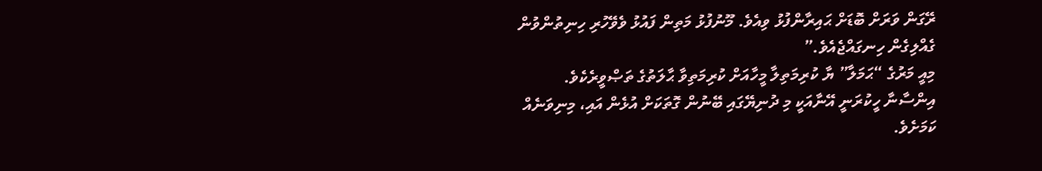ރޭގަން ވަރަށް ބޮޑަށް ޙައިރާންފުޅު ވިއެވެ. މޫނުފުޅު މަތިން ފައުޅު ވެވޭހުރި ހިނިތުންވުން ގެއްލިގެން ހިނގައްޖެއެވެ.”
މިއީ މަރުގެ “ޙަމަލާ” ޔާ ކުރިމަތިލާ މީހާއަށް ކުރިމަތިވާ ޙާލަތުގެ ތަޞްވީރެކެވެ.
އިންސާނާ ހީކުރަނީ އޭނާއަކީ މި ދުނިޔޭގައި ބޭނުން ގޮތަކަށް އުޅެން އައި، މިނިވަނެއް ކަމަށެވެ.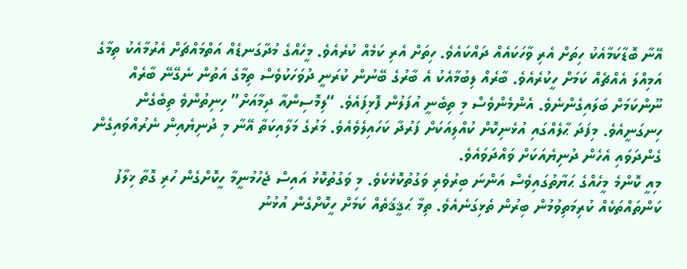އޭނާ ބޮޑާކަމާއެކު ހިތަށް އެރި ވާހަކައެއް ދައްކައެވެ. ހިތަށް އެރި ކަމެއް ކުރެއެވެ. މީހެއްގެ މުދާގަނޑެއް އަތްމައްޗަށް އެރުމާއެކު ތިމާގެ އަމިއްލަ އެއްޗެއް ކަމަށް ހީކުރެއެވެ. ބާރެއް ލިބުމާއެކު އެ ބާރުގެ ބޭނުން ކުރަނީ ދުވަހަކުވެސް ތިމާގެ އަތުން ނެގޭނޭ ބާރެއް ނޫންކަމަށް ބަލައިގެންނެވެ. އެންމެންވެސް މި ތިބެނީ އުފަލުން ފޮޅިފައެވެ. “ލިމޮސިންއާ ދިމާއަށް” ހިނިތުންވެ ތިބެގެން ހިނގަނީއެވެ. މިފަދަ ޙާލެއްގައި އުޅެނިކޮށް ކުއްލިއަކަށް ފަރުދާ ކަހައިލެވެއެވެ. މަރުގެ މަލާއިކަތާ އޭނާ މި ދުނިޔެއިން ނެރުއްވައިގެން ގެންދަވައި އެހެން ދުނިޔެއަކަށް ވައްދަވައެވެ.
މިއީ ކޮންމެ މީހެއްގެ ޙަޔާތުގައިވެސް އަންނަ ބިރުވެރި ވަގުތުކޮޅެކެވެ. މި ވަގުތުކޮޅު އައިސް ޖެހުމުނީމާ ހީކޮށްގެން ހުރި ގޮތާ ޚިލާފު ކަންތައްތަކެއް ކުރިމަތިވުމުން ބިރުން ތެޅިގަނެއެވެ. ތިމާ ޙަޤީޤަތެއް ކަމަށް ހީކޮށްގެން އުޅުނު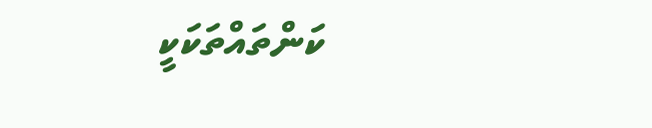ކަންތައްތަކަކީ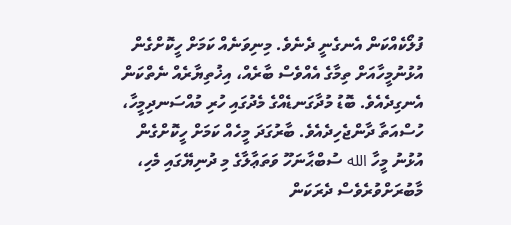ފުލޯކެއްކަން އެނގެނީ ދެނެވެ. މިނިވަނެއް ކަމަށް ހީކޮށްގެން އުޅުނުމީހާއަށް ތިމާގެ އެއްވެސް ބާރެއް، އިޚުތިޔާރެއް ނެތްކަން އެނގިދެއެވެ. ބޮޑު މުދާގަނޑެއްގެ މެދުގައި ހުރި މުއްސަނދިމީހާ، ހުސްއަތާ ދާންޖެހިދެއެވެ. ބާރުގަދަ މީހެއް ކަމަށް ހީކޮށްގެން އުޅުނު މީހާ الله ސުބްޙާނަހޫ ވަތަޢާލާގެ މި ދުނިޔޭގައި މެހި، މާބުރަށްވުރެވެސް ދެރަކަން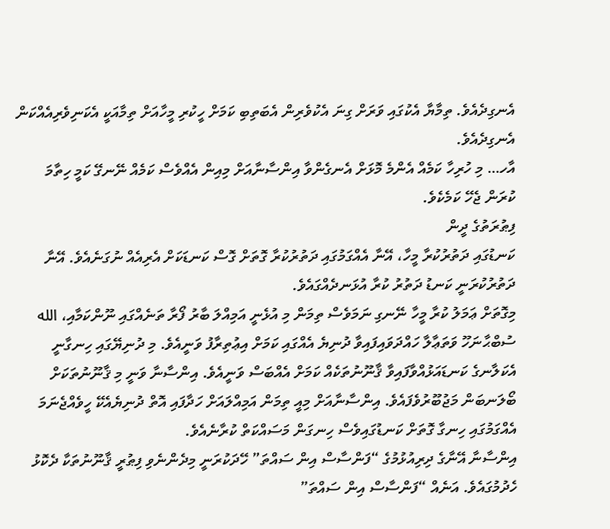އެނގިދެއެވެ. ތިމާޔާ އެކުގައި ވަރަށް ގިނަ އެކުވެރިން އެބަތިބި ކަމަށް ހީކުރި މީހާއަށް ތިމާއަކީ އެކަނިވެރިއެއްކަން އެނގިދެއެވެ.
އާހ… މި ހުރިހާ ކަމެއް އެންމެ މޮޅަށް އެނގެންވާ އިންސާނާއަށް މިއިން އެއްވެސް ކަމެއް ނޭނގޭ ކަމީ ހިތާމަ ކުރަން ޖެހޭ ކަމެކެވެ.
ފިޠުރަތުގެ ދީން
ކަނޑުގައި ދަތުރުކުރާ މީހާ، އޭނާ އެއްގަމުގައި ދަތުރުކުރާ ގޮތަށް ގޮސް ކަނޑަކަށް އެރިއެއް ނުގަނެއެވެ. އޭނާ ދަތުރުކުރަނީ ކަނޑު ދަތުރު ކުރާ އުޅަނދެއްގައެވެ.
މިގޮތަށް ޢަމަލު ކުރާ މީހާ ނޭނގި ނަމަވެސް ތިމަން މި އުޅެނީ އަމިއްލަ ބާރު ފޯރާ ތަނެއްގައި ނޫންކަމާއި، الله ސުބްޙާނަހޫ ވަތަޢާލާ ހައްދަވައިފައިވާ ދުނިޔެ އެއްގައި ކަމަށް އިޢުތިރާފު ވަނީއެވެ. މި ދުނިޔޭގައި ހިނގާނީ އެކަލާނގެ ކަނޑައަޅުއްވާފައިވާ ޤާނޫނުތަކެއް ކަމަށް އެއްބަސް ވަނީއެވެ. އިންސާނާ ވަނީ މި ޤާނޫނުތަކަށް ބޯލަނބަން މަޖުބޫރުވެފައެވެ. އިންސާނާއަށް މިއީ ތިމަން އަމިއްލައަށް ހަދާފައި އޮތް ދުނިޔެއެކޭ ހީވެއްޖެނަމަ އެއްގަމުގައި ހިނގާ ގޮތަށް ކަނޑުގައިވެސް ހިނގަން މަސައްކަތް ކުރާނެއެވެ.
އިންސާނާ އޭނާގެ ދިރިއުޅުމުގެ “ފަންސާސް އިން ސައްތަ” ހޭދަކުރަނީ މިދެންނެވި ފިޠުރީ ޤާނޫނުތަކާ ދެކޮޅު ހެދުމުގައެވެ. އަނެއް “ފަންސާސް އިން ސައްތަ”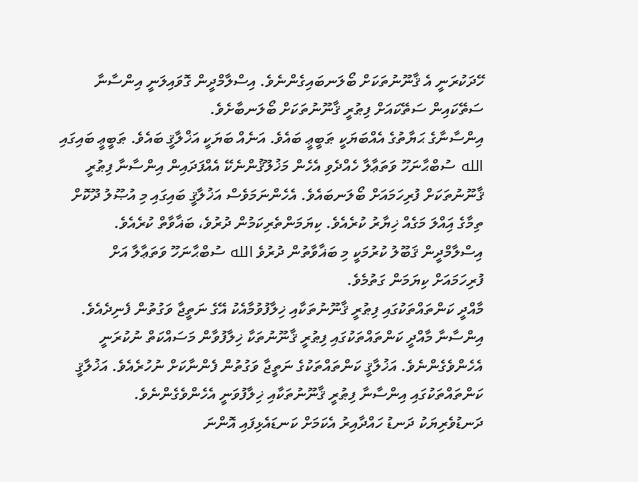ހޭދަކުރަނީ އެ ޤާނޫނުތަކަށް ބޯލަނބައިގެންނެވެ. އިސްލާމްދީން ގޮވައިލަނީ އިންސާނާ ސަތޭކައިން ސަތޭކައަށް ފިޠުރީ ޤާނޫނުތަކަށް ބޯލަނބާށެވެ.
އިންސާނާގެ ޙަޔާތުގެ އެއްބަޔަކީ ޠަބީޢީ ބައެވެ. އަނެއް ބަޔަކީ އަޚްލާޤީ ބައެވެ. ޠަބީޢީ ބައިގައި الله ސުބްޙާނަހޫ ވަތަޢާލާ ހެއްދެވި އެހެން މަޚުލޫޤުންނެކޭ އެއްފަދައިން އިންސާނާ ފިޠުރީ ޤާނޫނުތަކަށް ފުރިހަމައަށް ބޯލަނބައެވެ. އެހެންނަމަވެސް އަޚުލާޤީ ބައިގައި މި އުޞޫލު ދޫކޮށް ތިމާގެ އަިއްލަ މަގެއް ޚިޔާރު ކުރެއެވެ. ކިޔަމަންތެރިކަމުން ދުރުވެ، ބަޣާވާތް ކުރެއެވެ. އިސްލާމްދީން ޤަބޫލު ކުރުމަކީ މި ބަޣާވާތުން ދުރުވެ الله ސުބްޙާނަހޫ ވަތަޢާލާ އަށް ފުރިހަމައަށް ކިޔަމަން ގަތުމެވެ.
މާއްދީ ކަންތައްތަކުގައި ފިޠުރީ ޤާނޫނުތަކާއި ޚިލާފުވުމާއެކު އޭގެ ނަތީޖާ ވަގުތުން ފެނިދެއެވެ. އިންސާނާ މާއްދީ ކަންތައްތަކުގައި ފިޠުރީ ޤާނޫނުތަކާ ޚިލާފުވާން މަސައްކަތް ނުކުރަނީ އެހެންވެގެންނެވެ. އަޚުލާޤީ ކަންތައްތަކުގެ ނަތީޖާ ވަގުތުން ފެންނާކަށް ނުހުރެއެވެ. އަޚުލާޤީ ކަންތައްތަކުގައި އިންސާނާ ފިޠުރީ ޤާނޫނުތަކާއި ޚިލާފުވަނީ އެހެންވެގެންނެވެ.
ދަނޑުވެރިޔަކު ދަނޑު ހައްދާއިރު އެކަމަށް ކަނޑައެޅިފައި އޮންނަ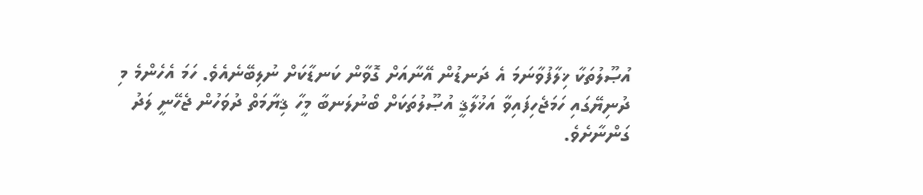އުޞޫލުތަކާ ޚިލާފުވާނަމަ އެ ދަނޑުން އޭނާއަށް ގޮވާން ކަނޑާކަށް ނުލިބޭނެއެވެ. ހަމަ އެހެންމެ މި ދުނިޔޭގައި ހަމަޖެހިފައިވާ އަޚުލާޤީ އުޞޫލުތަކަށް ބޯނުލަނބާ މީހާ ޤިޔާމަތް ދުވަހުން ޖެހޭނީ ލަދު ގަންނާށެވެ.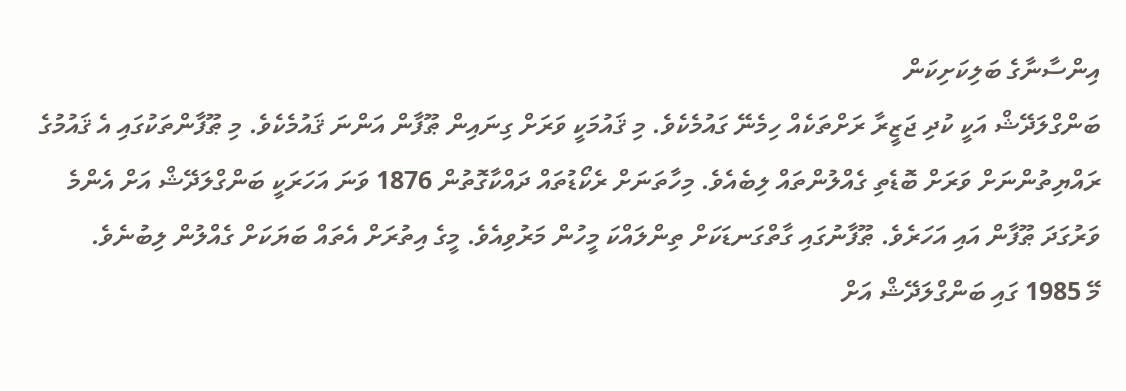އިންސާނާގެ ބަލިކަށިކަން
ބަންގްލަދޭޝް އަކީ ކުދި ޖަޒީރާ ރަށްތަކެއް ހިމެނޭ ގައުމެކެވެ. މި ޤައުމަކީ ވަރަށް ގިނައިން ޠޫފާން އަންނަ ޤައުމެކެވެ. މި ޠޫފާންތަކުގައި އެ ޤައުމުގެ ރައްޔިތުންނަށް ވަރަށް ބޮޑެތި ގެއްލުންތައް ލިބެއެވެ. މިހާތަނަށް ރެކޯޑުތައް ދައްކާގޮތުން 1876 ވަނަ އަހަރަކީ ބަންގްލަދޭޝް އަށް އެންމެ ވަރުގަދަ ޠޫފާން އައި އަހަރެވެ. ޠޫފާނުގައި ގާތްގަނޑަކަށް ތިންލައްކަ މީހުން މަރުވިއެވެ. މީގެ އިތުރަށް އެތައް ބަޔަކަށް ގެއްލުން ލިބުނެވެ.
މޭ 1985 ގައި ބަންގްލަދޭޝް އަށް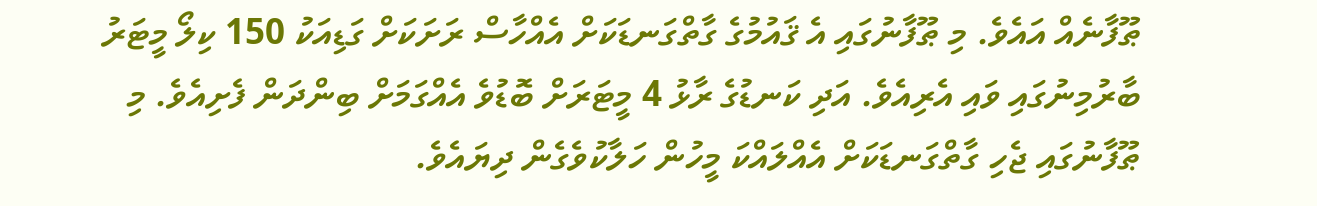ޠޫފާނެއް އައެވެ. މި ޠޫފާނުގައި އެ ޤައުމުގެ ގާތްގަނޑަކަށް އެއްހާސް ރަށަކަށް ގަޑިއަކު 150 ކިލޯ މީޓަރު ބާރުމިނުގައި ވައި އެރިއެވެ. އަދި ކަނޑުގެ ރާޅު 4 މީޓަރަށް ބޮޑުވެ އެއްގަމަށް ބިންދަން ފެށިއެވެ. މި ޠޫފާނުގައި ޖެހި ގާތްގަނޑަކަށް އެއްލައްކަ މީހުން ހަލާކުވެގެން ދިޔައެވެ.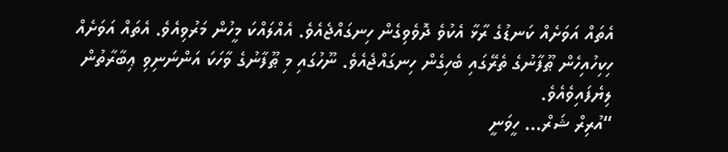އެތައް އަވަށެއް ކަނޑުގެ ރާޅާ އެކުވެ ދޮވެވިގެން ހިނގައްޖެއެވެ. އެއްލައްކަ މީހުން މަރުވިއެވެ. އެތައް އަވަށެއް ހިކިހުއިހެން ޠޫފާނުގެ ތެރޭގައި ބެހިގެން ހިނގައްޖެއެވެ. ނޫހުގައި މި ޠޫފާނުގެ ވާހަކަ އަންނަނިވި ޢިބާރާތުން ލިޔެފައިވެއެވެ.
“އުރިރް ޝަރް… ހީވަނީ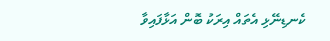ކެނޑިނޭޅި އެތައް އިރަކު ބޮން އަޅާފައިވާ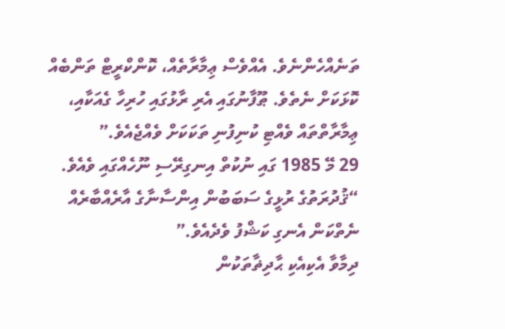ތަނެއްހެންނެވެ. އެއްވެސް ޢިމާރާތެއް، ކޮންކްރީޓް ތަންބެއް ކޮޅަކަށް ނެތެވެ. ޠޫފާނުގައި އެރި ރާޅުގައި ހުރިހާ ގެއަކާއި، ޢިމާރާތްތައް ވެއްޓި ކުނިފުނި ތަކަކަށް ވެއްޖެއެވެ.”
29 މޭ 1985 ގައި ނުކުތް އިނގިރޭސި ނޫހެއްގައި ވެއެވެ.
“ޤުދުރަތުގެ ރުޅީގެ ސަބަބުން އިންސާނާގެ އާރެއްބާރެއް ނެތްކަން އެނގި ކަޝްފު ވެދެއެވެ.”
ދިމާވާ އެކިއެކި ޙާދިޡާތަކުން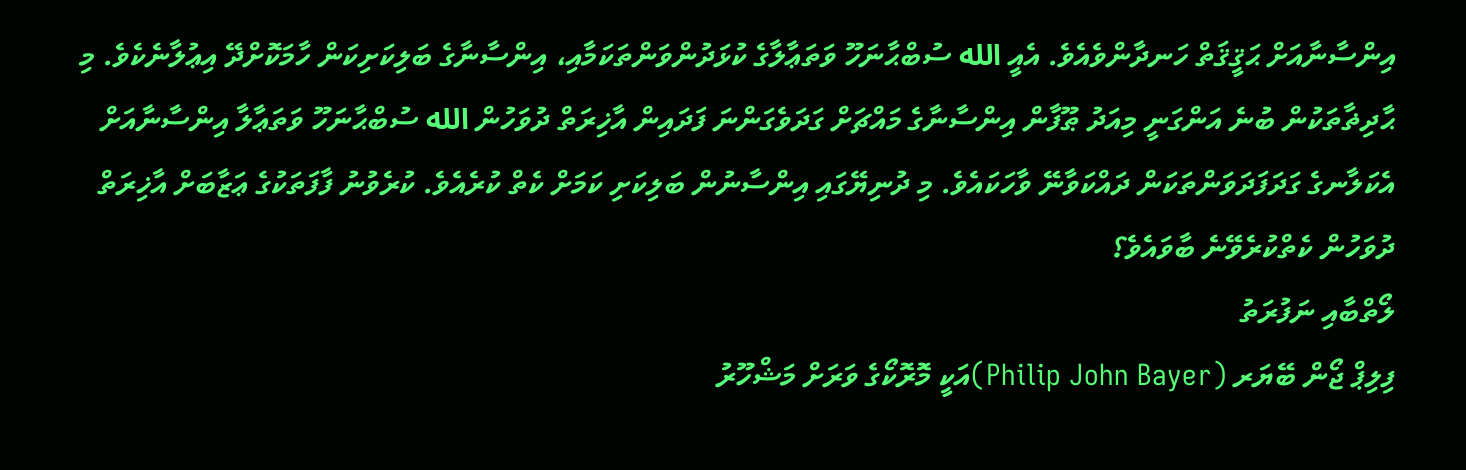އިންސާނާއަށް ޙަޤީޤަތް ހަނދާންވެއެވެ. އެއީ الله ސުބްޙާނަހޫ ވަތަޢާލާގެ ކުޅަދުންވަންތަކަމާއި، އިންސާނާގެ ބަލިކަށިކަން ހާމަކޮށްދޭ އިޢުލާނެކެވެ. މި ޙާދިޡާތަކުން ބުނެ އަންގަނީ މިއަދު ޠޫފާން އިންސާނާގެ މައްޗަށް ގަދަވެގަންނަ ފަދައިން އާޚިރަތް ދުވަހުން الله ސުބްޙާނަހޫ ވަތަޢާލާ އިންސާނާއަށް އެކަލާނގެ ގަދަފަދަވަންތަކަން ދައްކަވާނޭ ވާހަކައެވެ. މި ދުނިޔޭގައި އިންސާނުން ބަލިކަށި ކަމަށް ކެތް ކުރެއެވެ. ކުރެވުނު ފާފަތަކުގެ ޢަޒާބަށް އާޚިރަތް ދުވަހުން ކެތްކުރެވޭނެ ބާވައެވެ؟
ލޯތްބާއި ނަފުރަތު
ފިލިޕް ޖޯން ބޭޔަރ (Philip John Bayer)އަކީ މޮރޮކޯގެ ވަރަށް މަޝްހޫރު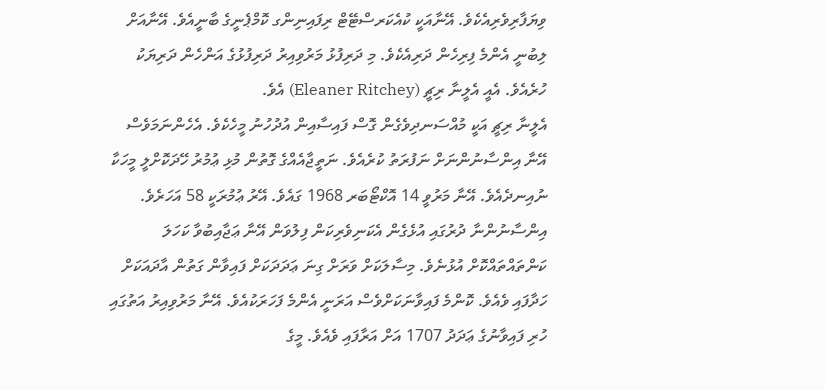ވިޔަފާރިވެރިއެކެވެ. އޭނާއަކީ ކުއެކަރސްޓޭޓް ރިފައިނިންގ ކޮމްޕެނީގެ ބާނީއެވެ. އޭނާއަށް ލިބުނީ އެންމެ ފިރިހެން ދަރިއެކެވެ. މި ދަރިފުޅު މަރުވިއިރު ދަރިފުޅުގެ އަންހެން ދަރިޔަކު ހުރެއެވެ. އެއީ އެލީނާ ރިޗީ (Eleaner Ritchey) އެވެ.
އެލީނާ ރިޗީ އަކީ މުއްސަނދިވެގެން ގޮސް ފައިސާއިން އުދުހުނު މީހެކެވެ. އެހެންނަމަވެސް އޭނާ އިންސާނުންނަށް ނަފުރަތު ކުރެއެވެ. ނަތީޖާއެއްގެ ގޮތުން މުޅި ޢުމުރު ހޭދަކޮށްލީ މީހަކާ ނުއިނދެއެވެ. އޭނާ މަރުވީ 14 އޮކްޓޯބަރ 1968 ގައެވެ. އޭރު ޢުމުރަކީ 58 އަހަރެވެ. އިންސާނުންނާ ދުރުގައި އުޅެގެން އެކަނިވެރިކަން ފިލުވަން އޭނާ ޢަޖާއިބުވާ ކަހަލަ ކަންތައްތައްކޮށް އުޅުނެވެ. މިސާލަކަށް ވަރަށް ގިނަ ޢަދަދަކަށް ފައިވާން ގަތުން އާދައަކަށް ހަދާފައި ވެއެވެ. ކޮންމެ ފައިވާނަކަށްވެސް އަރަނީ އެންމެ ފަހަރަކުއެވެ. އޭނާ މަރުވިއިރު އަތުގައި ހުރި ފައިވާނުގެ ޢަދަދު 1707 އަށް އަރާފައި ވެއެވެ. މީގެ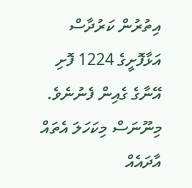އިތުރުން ކަރުދާސް އަޅާފޮށީގެ 1224 ފޮށި އޭނާގެ ގެއިން ފެނުނެވެ. މިނޫނަސް މިކަހަލަ އެތައް އާދައެއް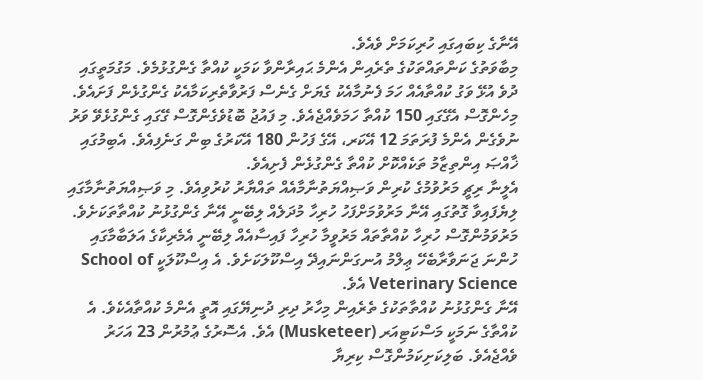އޭނާގެ ކިބައިގައި ހުރިކަމަށް ވެއެވެ.
މިބާވަތުގެ ކަންތައްތަކުގެ ތެރެއިން އެންމެ ޙައިރާންވާ ކަމަކީ ކުއްތާ ގެންގުޅުމެވެ. މަގުމަތީގައި ދުވެ އުޅޭ ވަގު ކުއްތާއެއް ހަމަ ފެނުމާއެކު ގެޔަށް ގެނެސް ފަރުވާތެރިކަމާއެކު ގެންގުޅެން ފަށައެވެ. މިހެންގޮސް އެގޭގައި 150 ކުއްތާ ހަމަވެއްޖެއެވެ. މި ފައުޖު ބޮޑުވެގެންގޮސް ގޭގައި ގެންގުޅެވޭ ވަރު ނުވެގެން އެންމެ ފުރަތަމަ 12 އޭކަރ، އޭގެ ފަހުން 180 އޭކަރުގެ ބިން ގަނެފިއެވެ. އެބިމުގައި ޚާއްޞަ އިންތިޒާމު ތަކެއްކޮށް ކުއްތާ ގެންގުޅެން ފެށިއެވެ.
އެލީނާ ރިޗީ މަރުވުމުގެ ކުރިން ވަޞިއްޔަތުނާމާއެއް ތައްޔާރު ކުރުވިއެވެ. މި ވަޞިއްޔަތުނާމާގައި ލިޔެފައިވާ ގޮތުގައި އޭނާ މަރުވުމަށްފަހު ހުރިހާ މުދަލެއް ލިބޭނީ އޭނާ ގެންގުޅުނު ކުއްތާތަކަށެވެ. މަރުވަމުންގޮސް ހުރިހާ ކުއްތާތައް މަރުވީމާ ހުރިހާ ފައިސާއެއް ލިބޭނީ އެމެރިކާގެ އަލަބާމާގައި ހުންނަ ޖަނަވާރާބެހޭ ޢިލްމު އުނގަންނައިދޭ އިސްކޫލަކަށެވެ. އެ އިސްކޫލަކީ School of Veterinary Science އެވެ.
އޭނާ ގެންގުޅުނު ކުއްތާތަކުގެ ތެރެއިން މިހާރު ދިރި ދުނިޔޭގައި އޮތީ އެންމެ ކުއްތާއެކެވެ. އެ ކުއްތާގެ ނަމަކީ މަސްކަޓިއަރ (Musketeer) އެވެ. އެސޮރުގެ ޢުމުރުން 23 އަހަރު ވެއްޖެއެވެ. ބަލިކަށިކަމުންގޮސް ކިރިޔާ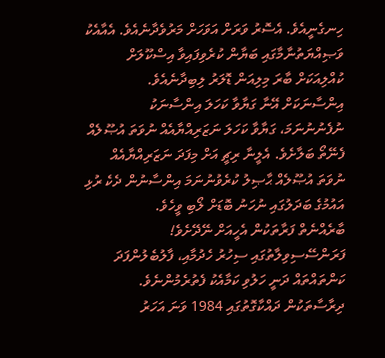ހިނގެނީއެވެ. އެސޮރު ވަރަށް އަވަހަށް މަރުވެދާނެއެވެ. އެއާއެކު ވަޞިއްޔަތުނާމާގައި ބަޔާން ކުރެވިފައިވާ އިސްކޫލަށް ކުއްލިއަކަށް ބާރަ މިލިއަން ޑޮލަރު ލިބިދާނެއެވެ.
އިންސާނަކަށް އޭނާ ގަޔާވާ ކަހަލަ އިންސާނަކު ނުފެނުނުނަމަ، ގަޔާވާ ކަހަލަ ނަޒަރިއްޔާއެއް ނުވަތަ އުޞޫލެއް ފެނޭތޯ ބަލާށެވެ. އެލީނާ ރިޗީ އަށް މިފަދަ ނަޒަރިއްޔާއެއް ނުވަތަ އުޞޫލެއް ޙާޞިލު ކުރެވުނުނަމަ އިންސާނުން ދެކެ ރުޅި އައުމުގެ ބަދަލުގައި ނުހަނު ބޮޑަށް ލޯބި ވީހެވެ.
ބާރެއްނެތް ފަރާތަކުން އެހީއަށް ނޭދޭށެވެ!
ފަރަންސޭސިވިލާތުގައި ސިހުރު ހެދުމާއި، ފާލުބެލުންފަދަ ކަންތައްތައް ދަނީ ހަލުވި ކަމާއެކު ފެތުރެމުންނެވެ. ދިރާސާތަކުން ދައްކާގޮތުގައި 1984 ވަނަ އަހަރު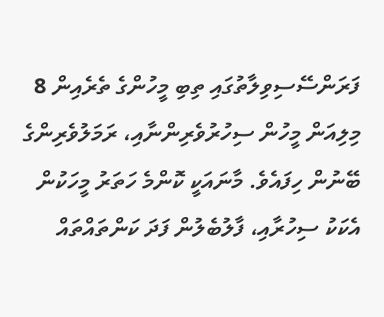ފަރަންސޭސިވިލާތުގައި ތިބި މީހުންގެ ތެރެއިން 8 މިލިއަން މީހުން ސިހުރުވެރިންނާއި، ރަމަލުވެރިންގެ ބޭނުން ހިފައެވެ. މާނައަކީ ކޮންމެ ހަތަރު މީހަކުން އެކަކު ސިހުރާއި، ފާލުބެލުން ފަދަ ކަންތައްތައް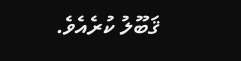ޤަބޫލު ކުރެއެވެ.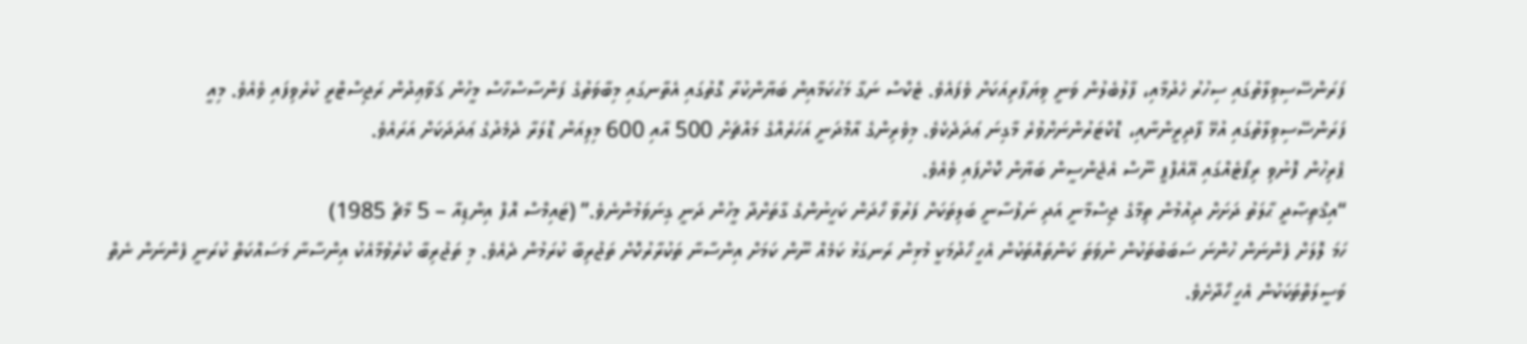ފަރަންސޭސިވިލާތުގައި ސިހުރު ހެދުމާއި، ފާލުބެލުން ވަނީ ވިޔަފާރިއަކަށް ވެފައެވެ. ޓެކްސް ނަގާ މަޙުކަމާއިން ބަޔާންކުރާ ގޮތުގައި އެތާނގައި މިބާވަތުގެ ފަންސާސްހާސް މީހުން ޤަވާޢިދުން ރަޖިސްޓްރީ ކުރެވިފައި ވެއެވެ. މިއީ ފަރަންސޭސިވިލާތުގައި އުޅޭ ފާދިރީންނާއި، ޑޮކްޓަރުންނަށްވުރެ މާގިނަ ޢަދަދެކެވެ. މިވެރިންގެ އާމްދަނީ އަހަރެއްގެ މައްޗަށް 500 އާއި 600 މިލިއަން ޑޮލަރާ ދެމެދުގެ ޢަދަދަކަށް އަރައެވެ.
ޕެރިހުން ފޮނުވި ރިޕޯޓެއްގައި އޭއެފްޕީ ނޫސް އެޖެންސީން ބަޔާން ކޮށްފައި ވެއެވެ.
“އިޤްތިޞާދީ ޙާލަތު ދަށަށް ދިއުމުން ތިމާގެ ޖިސްމާނީ އަދި ނަފުސާނީ ބަލިތަކަށް ފަރުވާ ހޯދަން ކަހީނުންގެ ގާތަށްދާ މީހުން ދަނީ ގިނަވަމުންނެވެ.” (ޓައިމްސް އޮފް އިންޑިއާ – 5 މާޗް 1985)
ހަމަ ލޮލަށް ފެންނަން ހުންނަ ސަބަބުތަކުން ނުވަތަ ކަންތައްތަކުން އެހީ ހޯދުމަކީ މުޅިން ރަނގަޅު ކަމެއް ނޫން ކަމަށް އިންސާނާ ތަކުރާރުކޮށް ތަޖުރިބާ ކުރަމުން ދެއެވެ. މި ތަޖުރިބާ ކުރެވުމާއެކު އިންސާނާ މަސައްކަތް ކުރަނީ ފެންނަން ނެތް ވަސީލަތްތަކަކުން އެހީ ހޯދާށެވެ.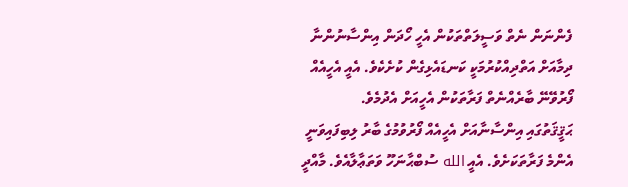ފެންނަން ނެތް ވަސީލަތްތަކުން އެހީ ހޯދަން އިންސާނުންނާ ދިމާއަށް އަތްދިއްކުރުމަކީ ކަނޑައެޅިގެން ކުށެކެވެ. އެއީ އެހީއެއް ފޯރުވޭނޭ ބާރެއްނެތް ފަރާތަކުން އެހީއަށް އެދުމެވެ.
ޙަޤީޤަތުގައި އިންސާނާއަށް އެހީއެއް ފޯރުވުމުގެ ބާރު ލިބިފައިވަނީ އެންމެ ފަރާތަކަށެވެ. އެއީ الله ސުބްޙާނަހޫ ވަތަޢާލާއެވެ. މާއްދީ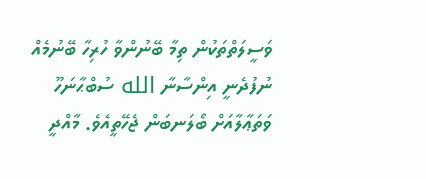ވަސީލަތްތަކުން ތިމާ ބޭނުންވާ ހުރިހާ ބޭނުމެއް ނުފުދެނީ އިންސާނާ الله ސުބްޙާނަހޫ ވަތަޢާލާއަށް ބޯލަނބަން ޖެހޭތީއެވެ. މާއްދީ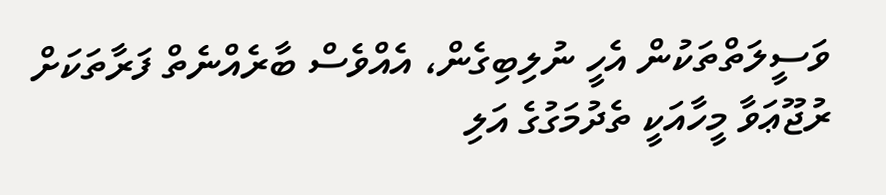ވަސީލަތްތަކުން އެހީ ނުލިބިގެން، އެއްވެސް ބާރެއްނެތް ފަރާތަކަށް ރުޖޫޢަވާ މީހާއަކީ ތެދުމަގުގެ އަލި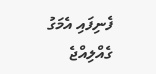ފެނިފައި އެމަގު ގެއްލިއްޖެ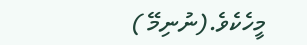މީހެކެވެ.(ނުނިމޭ )